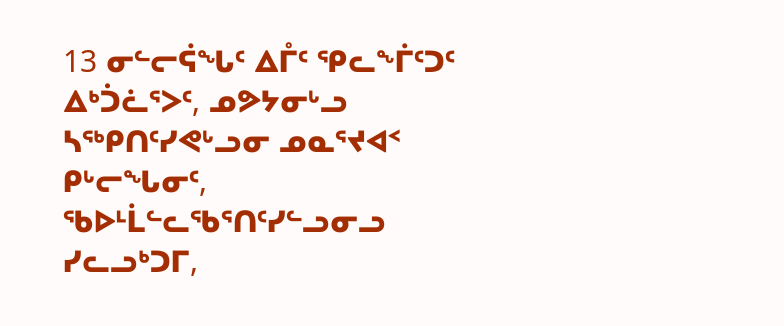13 ᓂᓪᓕᕌᖓᑦ ᐃᒤᑦ ᕿᓚᖕᒦᑦᑐᑦ ᐃᒃᑑᓛᕐᐳᑦ, ᓄᕗᔭᓂᒡᓗ ᓴᖅᑭᑎᑦᓯᕙᒡᓗᓂ ᓄᓇᕐᔪᐊᑉ ᑭᒡᓕᖓᓂᑦ, ᖃᐅᒻᒫᓪᓚᖃᕐᑎᑦᓯᓪᓗᓂᓗ ᓯᓚᓗᒃᑐᒥ,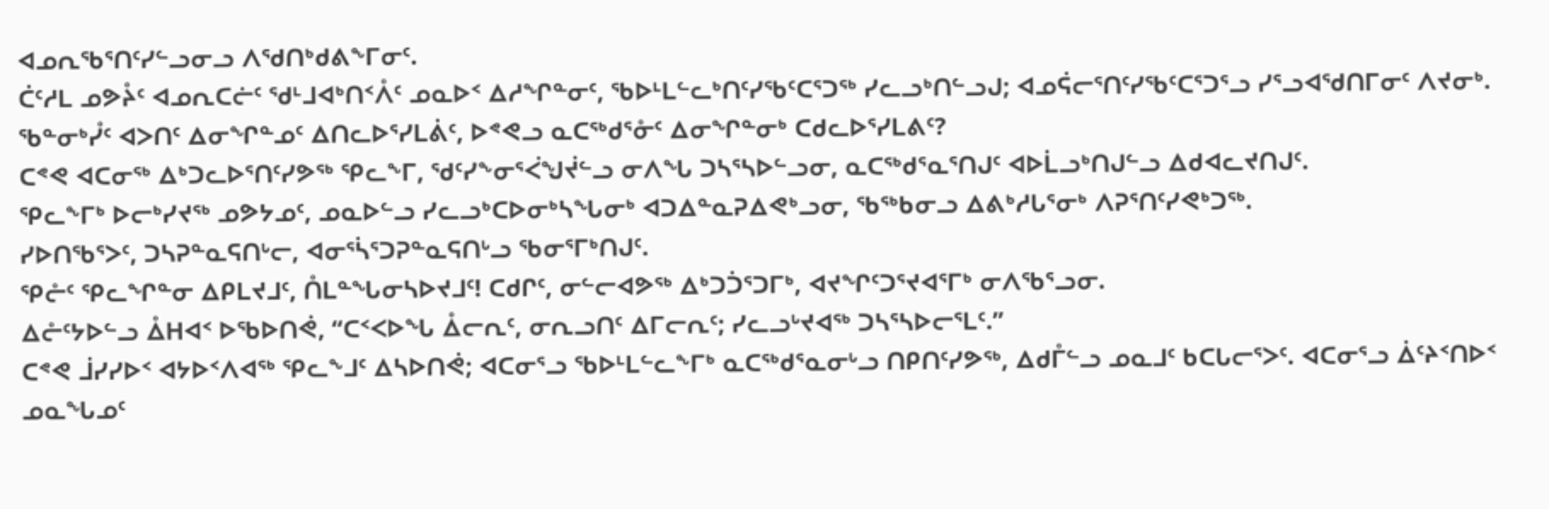ᐊᓄᕆᖃᕐᑎᑦᓯᓪᓗᓂᓗ ᐱᖁᑎᒃᑯᕕᖕᒥᓂᑦ.
ᑖᑦᓱᒪ ᓄᕗᔧᑦ ᐊᓄᕆᑕᓖᑦ ᖁᒻᒧᐊᒃᑎᑉᐰᑦ ᓄᓇᐅᑉ ᐃᓱᖏᓐᓂᑦ, ᖃᐅᒻᒪᓪᓚᒃᑎᑦᓯᖃᑦᑕᕐᑐᖅ ᓯᓚᓗᒃᑎᓪᓗᒍ; ᐊᓄᕌᓕᕐᑎᑦᓯᖃᑦᑕᕐᑐᕐᓗ ᓯᕐᓗᐊᖁᑎᒥᓂᑦ ᐱᔪᓂᒃ.
ᖃᓐᓂᒃᓮᑦ ᐊᐳᑎᑦ ᐃᓂᖏᓐᓄᑦ ᐃᑎᓚᐅᕐᓯᒪᕖᑦ, ᐅᕝᕙᓗ ᓇᑕᖅᑯᕐᓁᑦ ᐃᓂᖏᓐᓂᒃ ᑕᑯᓚᐅᕐᓯᒪᕕᑦ?
ᑕᕝᕙ ᐊᑕᓂᖅ ᐃᒃᑐᓚᐅᕐᑎᑦᓯᕗᖅ ᕿᓚᖕᒥ, ᖁᑦᓯᖕᓂᕐᐹᖑᔫᓪᓗ ᓂᐱᖓ ᑐᓴᕐᓴᐅᓪᓗᓂ, ᓇᑕᖅᑯᕐᓇᕐᑎᒍᑦ ᐊᐅᒫᓗᒃᑎᒍᓪᓗ ᐃᑯᐊᓚᔪᑎᒍᑦ.
ᕿᓚᖕᒥᒃ ᐅᓕᒃᓯᔪᖅ ᓄᕗᔭᓄᑦ, ᓄᓇᐅᓪᓗ ᓯᓚᓗᒃᑕᐅᓂᒃᓴᖓᓂᒃ ᐊᑐᐃᓐᓇᕈᐃᕙᒃᓗᓂ, ᖃᖅᑲᓂᓗ ᐃᕕᒃᓱᒐᕐᓂᒃ ᐱᕈᕐᑎᑦᓯᕙᒃᑐᖅ.
ᓯᐅᑎᖃᕐᐳᑦ, ᑐᓴᕈᓐᓇᕋᑎᒡᓕ, ᐊᓂᕐᓵᕐᑐᕈᓐᓇᕋᑎᒡᓗ ᖃᓂᕐᒥᒃᑎᒍᑦ.
ᕿᓔᑦ ᕿᓚᖏᓐᓂ ᐃᑭᒪᔪᒧᑦ, ᑍᒪᓐᖓᓂᓴᐅᔪᒧᑦ! ᑕᑯᒋᑦ, ᓂᓪᓕᐊᕗᖅ ᐃᒃᑐᑑᕐᑐᒥᒃ, ᐊᔪᖏᑦᑐᕐᔪᐊᕐᒥᒃ ᓂᐱᖃᕐᓗᓂ.
ᐃᓔᑦᔭᐅᓪᓗ ᐂᕼᐊᑉ ᐅᖃᐅᑎᕚ, “ᑕᑉᐸᐅᖓ ᐂᓕᕆᑦ, ᓂᕆᓗᑎᑦ ᐃᒥᓕᕆᑦ; ᓯᓚᓗᒡᔪᐊᖅ ᑐᓴᕐᓴᐅᓕᕐᒪᑦ.”
ᑕᕝᕙ ᒨᓯᓯᐅᑉ ᐊᔭᐅᑉᐱᐊᖅ ᕿᓚᖕᒧᑦ ᐃᓴᐅᑎᕚ; ᐊᑕᓂᕐᓗ ᖃᐅᒻᒪᓪᓚᖕᒥᒃ ᓇᑕᖅᑯᕐᓇᓂᒡᓗ ᑎᑭᑎᑦᓯᕗᖅ, ᐃᑯᒤᓪᓗ ᓄᓇᒧᑦ ᑲᑕᒐᓕᕐᐳᑦ. ᐊᑕᓂᕐᓗ ᐄᑦᔨᑉᑎᐅᑉ ᓄᓇᖓᓄᑦ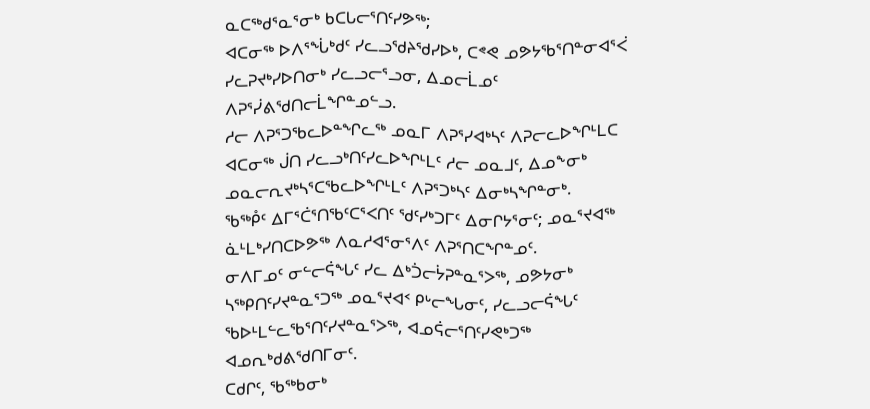ᓇᑕᖅᑯᕐᓇᕐᓂᒃ ᑲᑕᒐᓕᕐᑎᑦᓯᕗᖅ;
ᐊᑕᓂᖅ ᐅᐱᕐᖔᒃᑯᑦ ᓯᓚᓗᖁᔨᖁᓯᐅᒃ, ᑕᕝᕙ ᓄᕗᔭᖃᕐᑎᓐᓂᐊᕐᐹ ᓯᓚᕈᔪᒃᓯᐅᑎᓂᒃ ᓯᓚᓗᓕᕐᓗᓂ, ᐃᓄᓕᒫᓄᑦ ᐱᕈᕐᓰᕕᖁᑎᓕᒫᖏᓐᓄᓪᓗ.
ᓱᓕ ᐱᕈᕐᑐᖃᓚᐅᓐᖏᓚᖅ ᓄᓇᒥ ᐱᕈᕐᓯᐊᒃᓴᑦ ᐱᕈᓕᓚᐅᖏᒻᒪᑕ ᐊᑕᓂᖅ ᒎᑎ ᓯᓚᓗᒃᑎᑦᓯᓚᐅᖏᒻᒪᑦ ᓱᓕ ᓄᓇᒧᑦ, ᐃᓄᖕᓂᒃ ᓄᓇᓕᕆᔪᒃᓴᕐᑕᖃᓚᐅᖏᒻᒪᑦ ᐱᕈᕐᑐᒃᓴᑦ ᐃᓂᒃᓴᖏᓐᓂᒃ.
ᖃᖅᑬᑦ ᐃᒥᕐᑖᕐᑎᖃᑦᑕᕐᐸᑎᑦ ᖁᑦᓯᒃᑐᒥᑦ ᐃᓂᒋᔭᕐᓂᑦ; ᓄᓇᕐᔪᐊᖅ ᓈᒻᒪᒃᓯᑎᑕᐅᕗᖅ ᐱᓇᓱᐊᕐᓂᕐᐱᑦ ᐱᕈᕐᑎᑕᖏᓐᓄᑦ.
ᓂᐱᒥᓄᑦ ᓂᓪᓕᕌᖓᑦ ᓯᓚ ᐃᒃᑑᓕᔮᕈᓐᓇᕐᐳᖅ, ᓄᕗᔭᓂᒃ ᓴᖅᑭᑎᑦᓯᔪᓐᓇᕐᑐᖅ ᓄᓇᕐᔪᐊᑉ ᑭᒡᓕᖓᓂᑦ, ᓯᓚᓗᓕᕌᖓᑦ ᖃᐅᒻᒪᓪᓚᖃᕐᑎᑦᓯᔪᓐᓇᕐᐳᖅ, ᐊᓄᕌᓕᕐᑎᑦᓯᕙᒃᑐᖅ ᐊᓄᕆᒃᑯᕕᖁᑎᒥᓂᑦ.
ᑕᑯᒋᑦ, ᖃᖅᑲᓂᒃ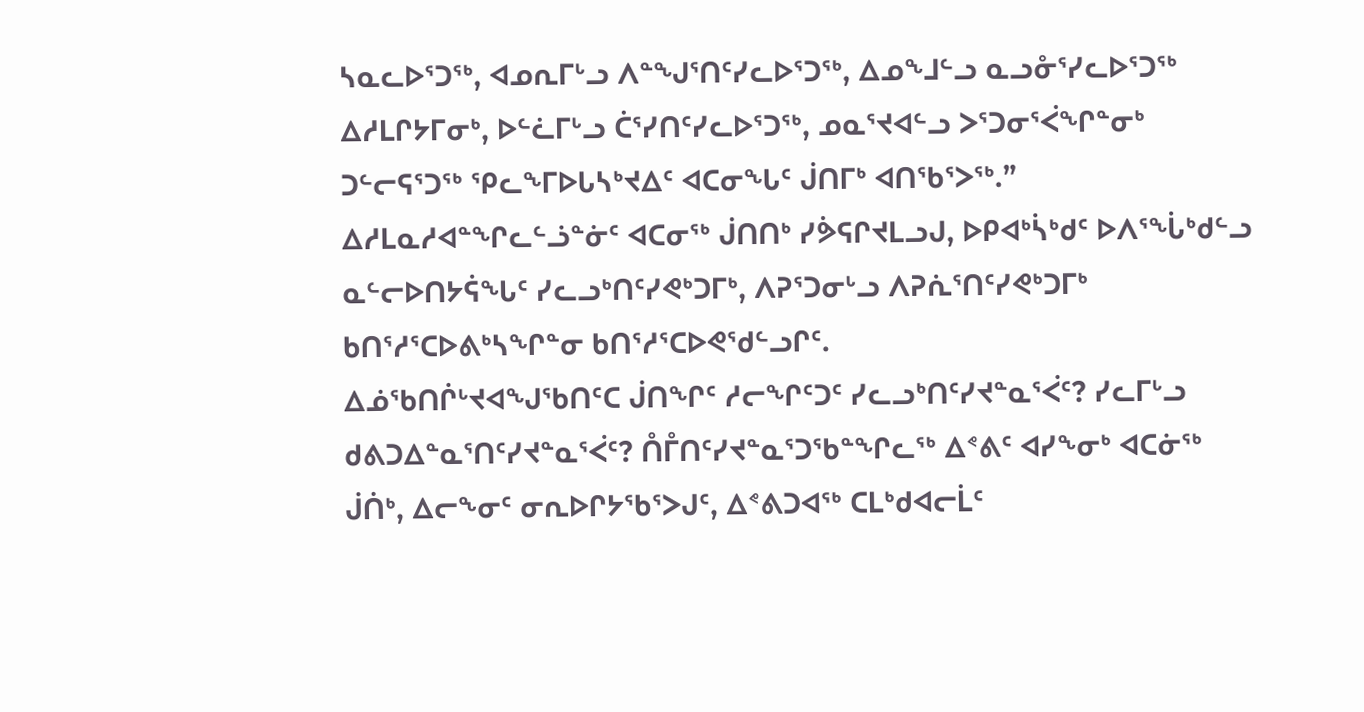ᓴᓇᓚᐅᕐᑐᖅ, ᐊᓄᕆᒥᒡᓗ ᐱᓐᖑᕐᑎᑦᓯᓚᐅᕐᑐᖅ, ᐃᓄᖕᒧᓪᓗ ᓇᓗᓁᕐᓯᓚᐅᕐᑐᖅ ᐃᓱᒪᒋᔭᒥᓂᒃ, ᐅᓪᓛᒥᒡᓗ ᑖᕐᓯᑎᑦᓯᓚᐅᕐᑐᖅ, ᓄᓇᕐᔪᐊᓪᓗ ᐳᕐᑐᓂᕐᐹᖏᓐᓂᒃ ᑐᓪᓕᕋᕐᑐᖅ ᕿᓚᖕᒥᐅᒐᓴᒃᔪᐃᑦ ᐊᑕᓂᖓᑦ ᒎᑎᒥᒃ ᐊᑎᖃᕐᐳᖅ.”
ᐃᓱᒪᓇᓱᐊᓐᖏᓚᓪᓘᓐᓃᑦ ᐊᑕᓂᖅ ᒎᑎᑎᒃ ᓯᕘᕋᒋᔪᒪᓗᒍ, ᐅᑭᐊᒃᓵᒃᑯᑦ ᐅᐱᕐᖔᒃᑯᓪᓗ ᓇᓪᓕᐅᑎᔭᕌᖓᑦ ᓯᓚᓗᒃᑎᑦᓯᕙᒃᑐᒥᒃ, ᐱᕈᕐᑐᓂᒡᓗ ᐱᕈᕇᕐᑎᑦᓯᕙᒃᑐᒥᒃ ᑲᑎᕐᓱᕐᑕᐅᕕᒃᓴᖏᓐᓂ ᑲᑎᕐᓱᕐᑕᐅᕙᖁᓪᓗᒋᑦ.
ᐃᓅᖃᑎᒌᒡᔪᐊᖑᖃᑎᑦᑕ ᒎᑎᖏᑦ ᓱᓕᖏᑦᑐᑦ ᓯᓚᓗᒃᑎᑦᓯᔪᓐᓇᕐᐹᑦ? ᓯᓚᒥᒡᓗ ᑯᕕᑐᐃᓐᓇᕐᑎᑦᓯᔪᓐᓇᕐᐹᑦ? ᑍᒤᑎᑦᓯᔪᓐᓇᕐᑐᖃᓐᖏᓚᖅ ᐃᕝᕕᑦ ᐊᓯᖕᓂᒃ ᐊᑕᓃᖅ ᒎᑏᒃ, ᐃᓕᖕᓂᑦ ᓂᕆᐅᒋᔭᖃᕐᐳᒍᑦ, ᐃᕝᕕᑐᐊᖅ ᑕᒪᒃᑯᐊᓕᒫᑦ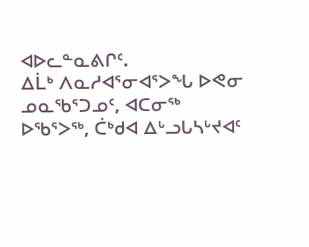ᐊᐅᓚᓐᓇᕕᒋᑦ.
ᐃᒫᒃ ᐱᓇᓱᐊᕐᓂᐊᕐᐳᖓ ᐅᕙᓂ ᓄᓇᖃᕐᑐᓄᑦ, ᐊᑕᓂᖅ ᐅᖃᕐᐳᖅ, ᑖᒃᑯᐊ ᐃᒡᓗᒐᓴᒡᔪᐊᑦ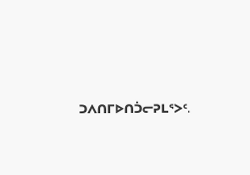ᑐᐱᑎᒥᐅᑎᑑᓕᕈᒪᕐᐳᑦ.